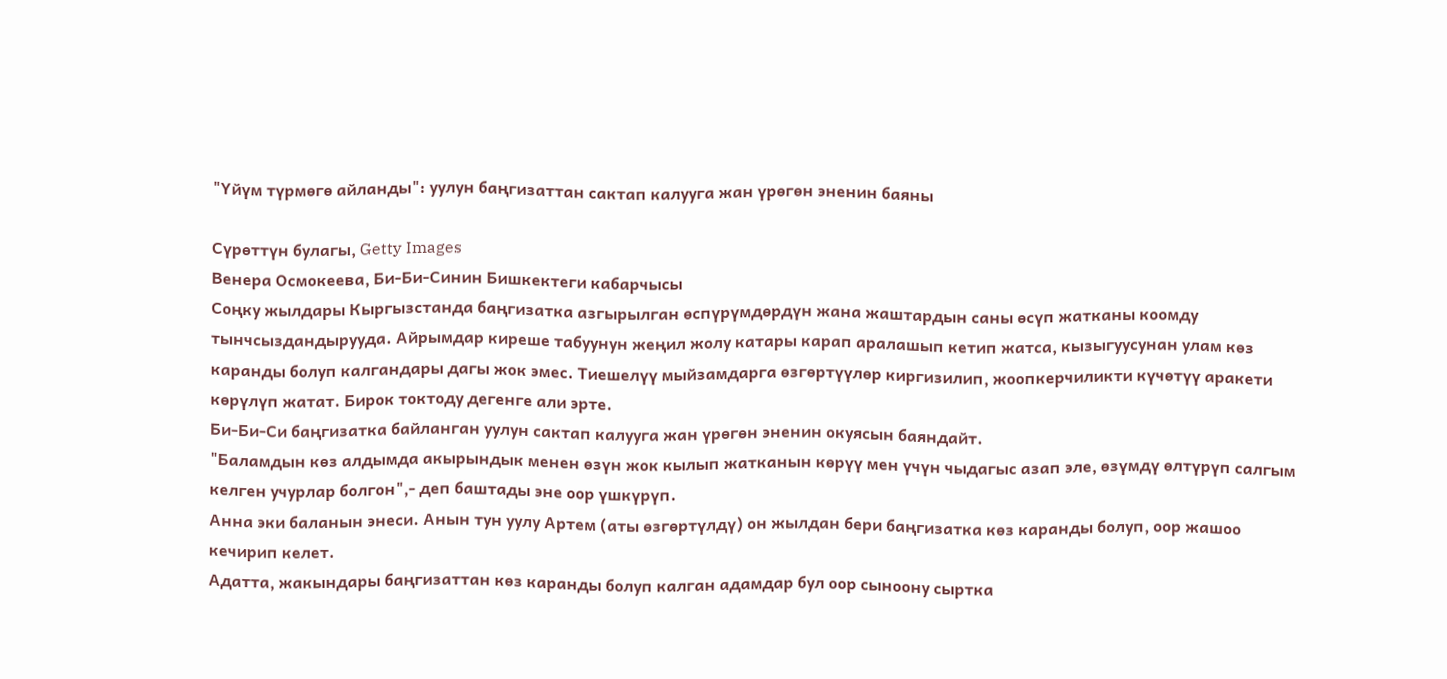"Үйүм түрмөгө айланды": уулун баңгизаттан сактап калууга жан үрөгөн эненин баяны

Сүрөттүн булагы, Getty Images
Венера Осмокеева, Би-Би-Синин Бишкектеги кабарчысы
Соңку жылдары Кыргызстанда баңгизатка азгырылган өспүрүмдөрдүн жана жаштардын саны өсүп жатканы коомду тынчсыздандырууда. Айрымдар киреше табуунун жеңил жолу катары карап аралашып кетип жатса, кызыгуусунан улам көз каранды болуп калгандары дагы жок эмес. Тиешелүү мыйзамдарга өзгөртүүлөр киргизилип, жоопкерчиликти күчөтүү аракети көрүлүп жатат. Бирок токтоду дегенге али эрте.
Би-Би-Си баңгизатка байланган уулун сактап калууга жан үрөгөн эненин окуясын баяндайт.
"Баламдын көз алдымда акырындык менен өзүн жок кылып жатканын көрүү мен үчүн чыдагыс азап эле, өзүмдү өлтүрүп салгым келген учурлар болгон",- деп баштады эне оор үшкүрүп.
Анна эки баланын энеси. Анын тун уулу Артем (аты өзгөртүлдү) он жылдан бери баңгизатка көз каранды болуп, оор жашоо кечирип келет.
Адатта, жакындары баңгизаттан көз каранды болуп калган адамдар бул оор сыноону сыртка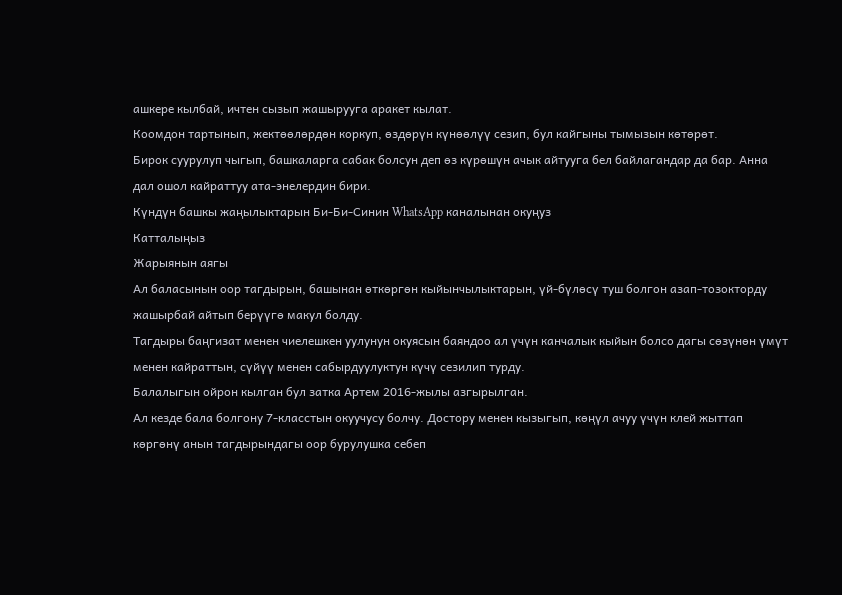ашкере кылбай, ичтен сызып жашырууга аракет кылат.
Коомдон тартынып, жектөөлөрдөн коркуп, өздөрүн күнөөлүү сезип, бул кайгыны тымызын көтөрөт.
Бирок суурулуп чыгып, башкаларга сабак болсун деп өз күрөшүн ачык айтууга бел байлагандар да бар. Анна дал ошол кайраттуу ата-энелердин бири.
Күндүн башкы жаңылыктарын Би-Би-Синин WhatsApp каналынан окуңуз
Катталыңыз
Жарыянын аягы
Ал баласынын оор тагдырын, башынан өткөргөн кыйынчылыктарын, үй-бүлөсү туш болгон азап-тозокторду жашырбай айтып берүүгө макул болду.
Тагдыры баңгизат менен чиелешкен уулунун окуясын баяндоо ал үчүн канчалык кыйын болсо дагы сөзүнөн үмүт менен кайраттын, сүйүү менен сабырдуулуктун күчү сезилип турду.
Балалыгын ойрон кылган бул затка Артем 2016-жылы азгырылган.
Ал кезде бала болгону 7-класстын окуучусу болчу. Достору менен кызыгып, көңүл ачуу үчүн клей жыттап көргөнү анын тагдырындагы оор бурулушка себеп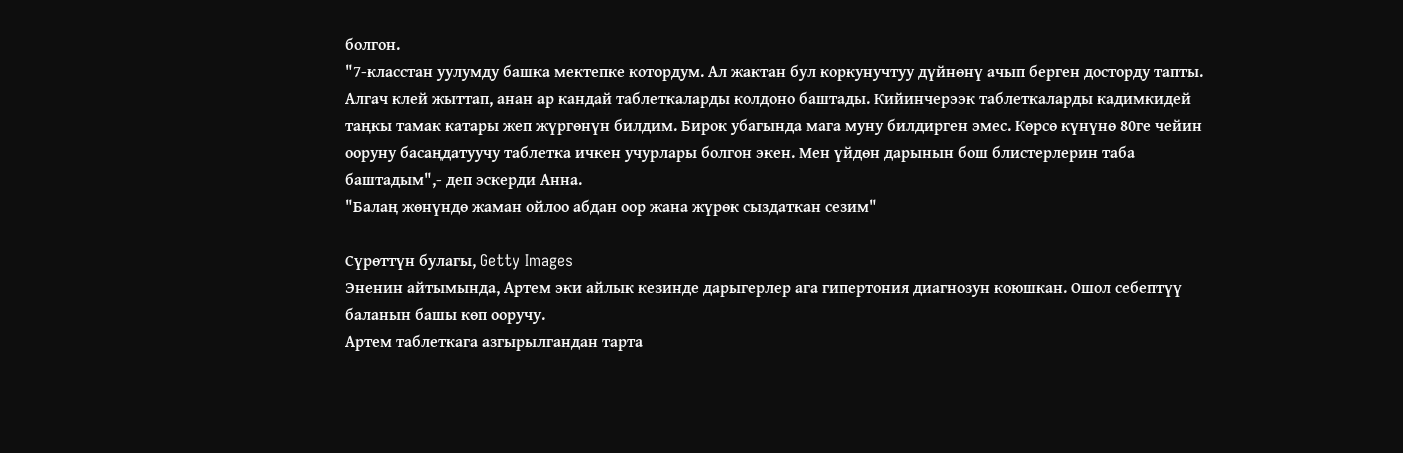болгон.
"7-класстан уулумду башка мектепке котордум. Ал жактан бул коркунучтуу дүйнөнү ачып берген досторду тапты. Алгач клей жыттап, анан ар кандай таблеткаларды колдоно баштады. Кийинчерээк таблеткаларды кадимкидей таңкы тамак катары жеп жүргөнүн билдим. Бирок убагында мага муну билдирген эмес. Көрсө күнүнө 80ге чейин ооруну басаңдатуучу таблетка ичкен учурлары болгон экен. Мен үйдөн дарынын бош блистерлерин таба баштадым",- деп эскерди Анна.
"Балаң жөнүндө жаман ойлоо абдан оор жана жүрөк сыздаткан сезим"

Сүрөттүн булагы, Getty Images
Эненин айтымында, Артем эки айлык кезинде дарыгерлер ага гипертония диагнозун коюшкан. Ошол себептүү баланын башы көп ооручу.
Артем таблеткага азгырылгандан тарта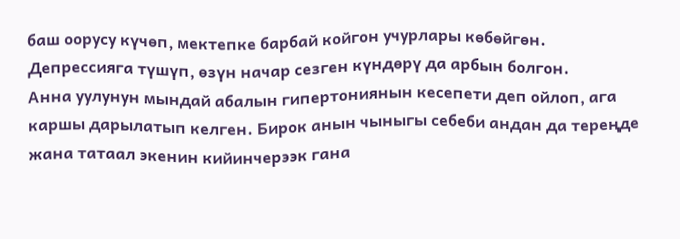баш оорусу күчөп, мектепке барбай койгон учурлары көбөйгөн. Депрессияга түшүп, өзүн начар сезген күндөрү да арбын болгон.
Анна уулунун мындай абалын гипертониянын кесепети деп ойлоп, ага каршы дарылатып келген. Бирок анын чыныгы себеби андан да тереңде жана татаал экенин кийинчерээк гана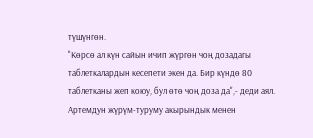түшүнгөн.
"Көрсө ал күн сайын ичип жүргөн чоң дозадагы таблеткалардын кесепети экен да. Бир күндө 80 таблетканы жеп коюу, бул өтө чоң доза да",- деди аял.
Артемдун жүрүм-туруму акырындык менен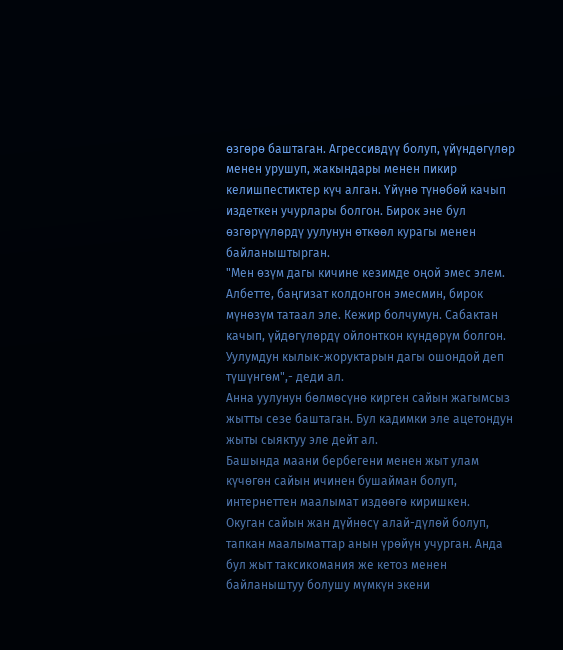өзгөрө баштаган. Агрессивдүү болуп, үйүндөгүлөр менен урушуп, жакындары менен пикир келишпестиктер күч алган. Үйүнө түнөбөй качып издеткен учурлары болгон. Бирок эне бул өзгөрүүлөрдү уулунун өткөөл курагы менен байланыштырган.
"Мен өзүм дагы кичине кезимде оңой эмес элем. Албетте, баңгизат колдонгон эмесмин, бирок мүнөзүм татаал эле. Кежир болчумун. Сабактан качып, үйдөгүлөрдү ойлонткон күндөрүм болгон. Уулумдун кылык-жоруктарын дагы ошондой деп түшүнгөм",- деди ал.
Анна уулунун бөлмөсүнө кирген сайын жагымсыз жытты сезе баштаган. Бул кадимки эле ацетондун жыты сыяктуу эле дейт ал.
Башында маани бербегени менен жыт улам күчөгөн сайын ичинен бушайман болуп, интернеттен маалымат издөөгө киришкен.
Окуган сайын жан дүйнөсү алай-дүлөй болуп, тапкан маалыматтар анын үрөйүн учурган. Анда бул жыт таксикомания же кетоз менен байланыштуу болушу мүмкүн экени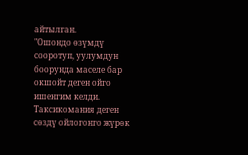айтылган.
"Ошондо өзүмдү сооротуп, уулумдун боорунда маселе бар окшойт деген ойго ишенгим келди. Таксикомания деген сөздү ойлогонго жүрөк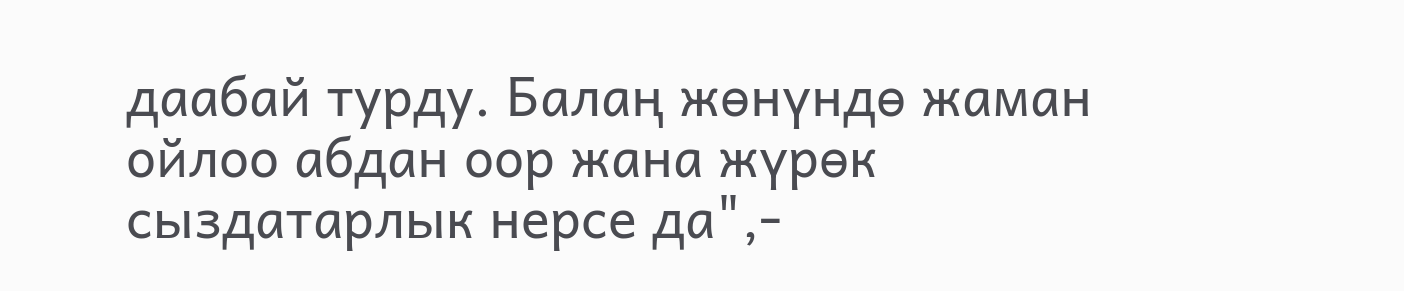даабай турду. Балаң жөнүндө жаман ойлоо абдан оор жана жүрөк сыздатарлык нерсе да",-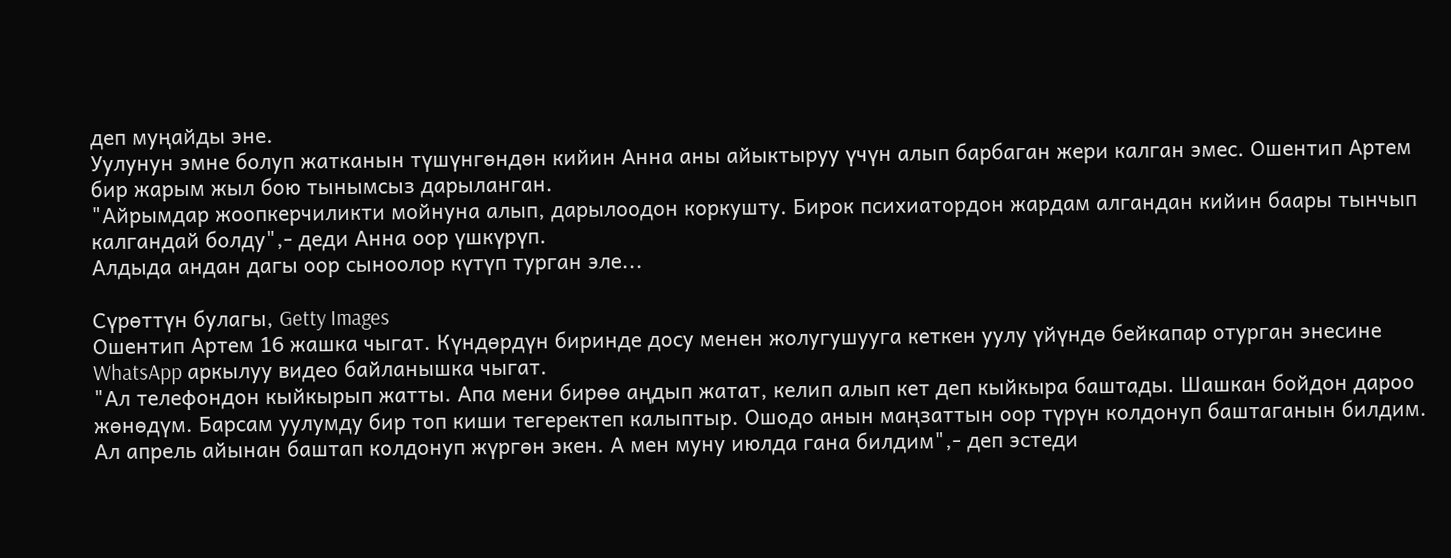деп муңайды эне.
Уулунун эмне болуп жатканын түшүнгөндөн кийин Анна аны айыктыруу үчүн алып барбаган жери калган эмес. Ошентип Артем бир жарым жыл бою тынымсыз дарыланган.
"Айрымдар жоопкерчиликти мойнуна алып, дарылоодон коркушту. Бирок психиатордон жардам алгандан кийин баары тынчып калгандай болду",- деди Анна оор үшкүрүп.
Алдыда андан дагы оор сыноолор күтүп турган эле...

Сүрөттүн булагы, Getty Images
Ошентип Артем 16 жашка чыгат. Күндөрдүн биринде досу менен жолугушууга кеткен уулу үйүндө бейкапар отурган энесине WhatsApp аркылуу видео байланышка чыгат.
"Ал телефондон кыйкырып жатты. Апа мени бирөө аңдып жатат, келип алып кет деп кыйкыра баштады. Шашкан бойдон дароо жөнөдүм. Барсам уулумду бир топ киши тегеректеп калыптыр. Ошодо анын маңзаттын оор түрүн колдонуп баштаганын билдим. Ал апрель айынан баштап колдонуп жүргөн экен. А мен муну июлда гана билдим",- деп эстеди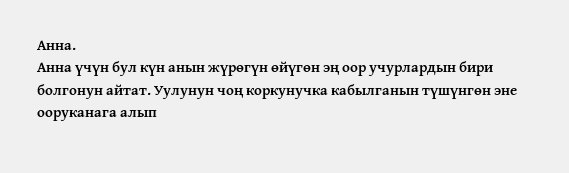Анна.
Анна үчүн бул күн анын жүрөгүн өйүгөн эң оор учурлардын бири болгонун айтат. Уулунун чоң коркунучка кабылганын түшүнгөн эне ооруканага алып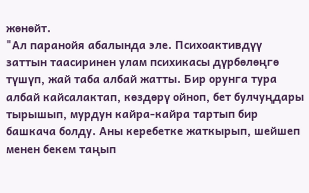жөнөйт.
"Ал паранойя абалында эле. Психоактивдүү заттын таасиринен улам психикасы дүрбөлөңгө түшүп, жай таба албай жатты. Бир орунга тура албай кайсалактап, көздөрү ойноп, бет булчуңдары тырышып, мурдун кайра-кайра тартып бир башкача болду. Аны керебетке жаткырып, шейшеп менен бекем таңып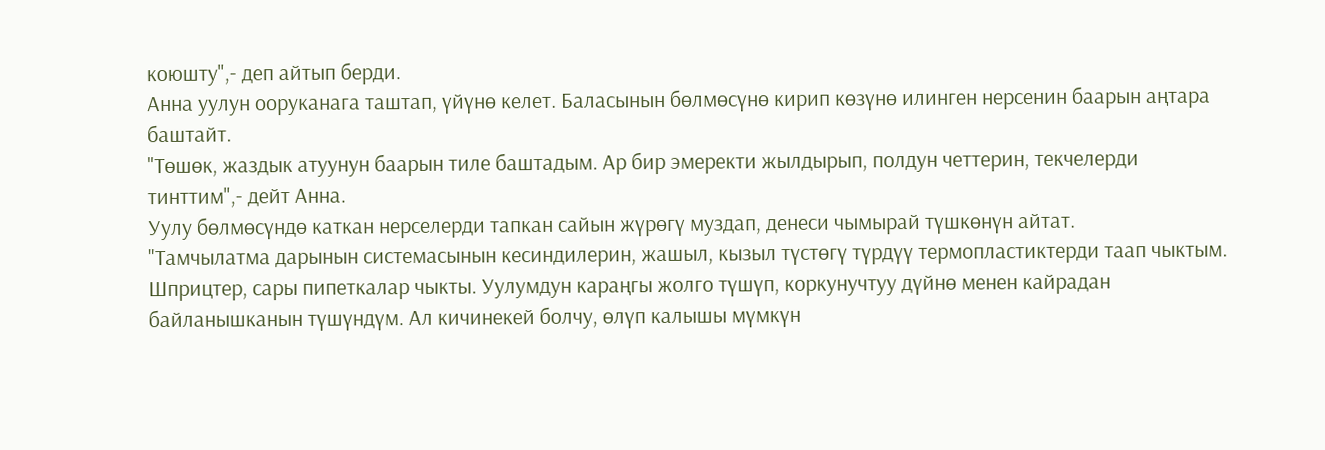коюшту",- деп айтып берди.
Анна уулун ооруканага таштап, үйүнө келет. Баласынын бөлмөсүнө кирип көзүнө илинген нерсенин баарын аңтара баштайт.
"Төшөк, жаздык атуунун баарын тиле баштадым. Ар бир эмеректи жылдырып, полдун четтерин, текчелерди тинттим",- дейт Анна.
Уулу бөлмөсүндө каткан нерселерди тапкан сайын жүрөгү муздап, денеси чымырай түшкөнүн айтат.
"Тамчылатма дарынын системасынын кесиндилерин, жашыл, кызыл түстөгү түрдүү термопластиктерди таап чыктым. Шприцтер, сары пипеткалар чыкты. Уулумдун караңгы жолго түшүп, коркунучтуу дүйнө менен кайрадан байланышканын түшүндүм. Ал кичинекей болчу, өлүп калышы мүмкүн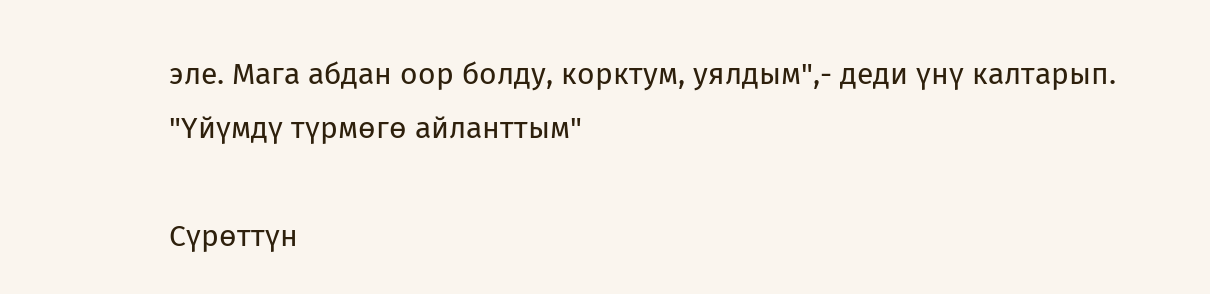эле. Мага абдан оор болду, корктум, уялдым",- деди үнү калтарып.
"Үйүмдү түрмөгө айланттым"

Сүрөттүн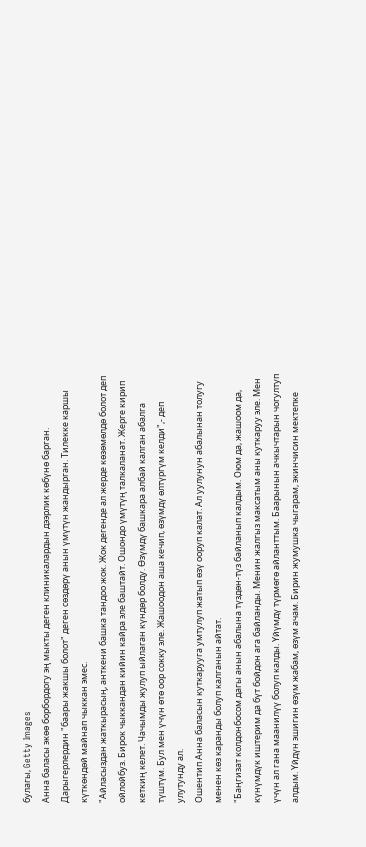булагы, Getty Images
Анна баласы экөө борбордогу эң мыкты деген клиникалардын дээрлик көбүнө барган. Дарыгерлердин "баары жакшы болот" деген сөздөрү анын үмүтүн жандырган. Тилекке каршы күткөндөй майнап чыккан эмес.
"Айласыздан жаткырасың, анткени башка тандоо жок. Жок дегенде ал жерде көзөмөлдө болот деп ойлойбуз. Бирок чыккандан кийин кайра эле баштайт. Ошондо үмүтүң талкаланат. Жерге кирип кеткиң келет. Чачымды жулуп ыйлаган күндөр болду. Өзүмдү башкара албай калган абалга түштүм. Бул мен үчүн өтө оор сокку эле. Жашоодон аша кечип, өзүмдү өлтүргүм келди",- деп улутунду ал.
Ошентип Анна баласын куткарууга умтулуп жатып өзү ооруп калат. Ал уулунун абалынан толугу менен көз каранды болуп калганын айтат.
"Баңгизат колдонбосом дагы анын абалына түздөн-түз байланып калдым. Оюм да, жашоом да, күнүмдүк иштерим да бүт бойдон ага байланды. Менин жалгыз максатым аны куткаруу эле. Мен үчүн ал гана маанилүү болуп калды. Үйүмдү түрмөгө айланттым. Баарынын ачкычтарын чогултуп алдым. Үйдүн эшигин өзүм жабам, өзүм ачам. Бирин жумушка чыгарам, экинчисин мектепке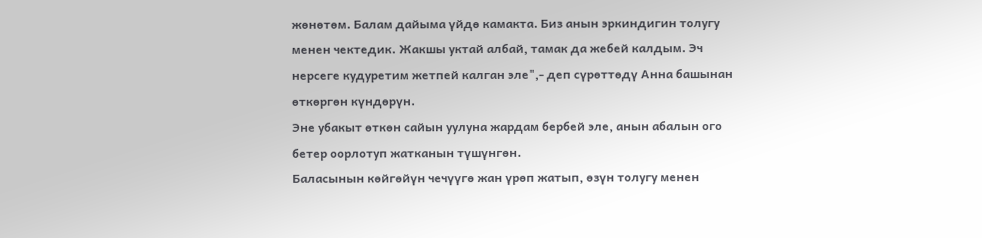жөнөтөм. Балам дайыма үйдө камакта. Биз анын эркиндигин толугу менен чектедик. Жакшы уктай албай, тамак да жебей калдым. Эч нерсеге кудуретим жетпей калган эле",- деп сүрөттөдү Анна башынан өткөргөн күндөрүн.
Эне убакыт өткөн сайын уулуна жардам бербей эле, анын абалын ого бетер оорлотуп жатканын түшүнгөн.
Баласынын көйгөйүн чечүүгө жан үрөп жатып, өзүн толугу менен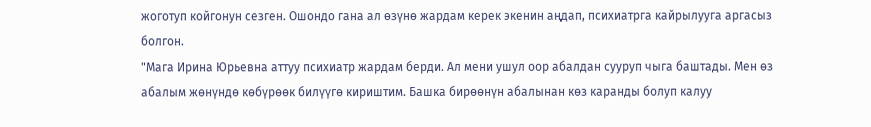жоготуп койгонун сезген. Ошондо гана ал өзүнө жардам керек экенин аңдап, психиатрга кайрылууга аргасыз болгон.
"Мага Ирина Юрьевна аттуу психиатр жардам берди. Ал мени ушул оор абалдан сууруп чыга баштады. Мен өз абалым жөнүндө көбүрөөк билүүгө кириштим. Башка бирөөнүн абалынан көз каранды болуп калуу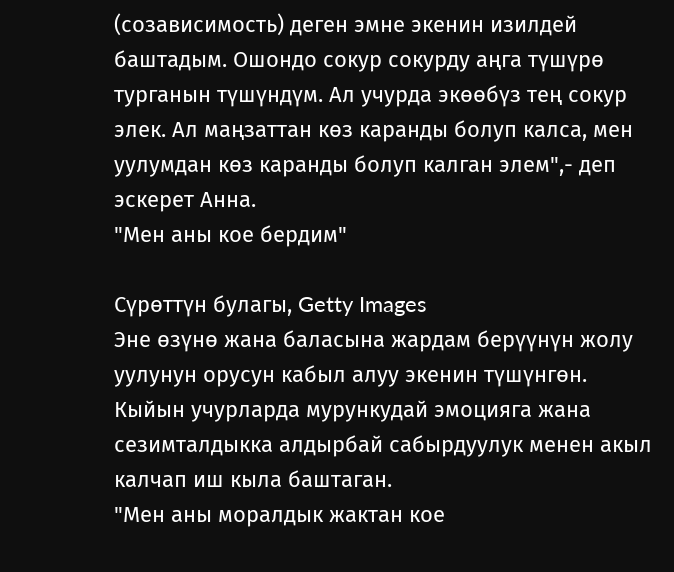(созависимость) деген эмне экенин изилдей баштадым. Ошондо сокур сокурду аңга түшүрө турганын түшүндүм. Ал учурда экөөбүз тең сокур элек. Ал маңзаттан көз каранды болуп калса, мен уулумдан көз каранды болуп калган элем",- деп эскерет Анна.
"Мен аны кое бердим"

Сүрөттүн булагы, Getty Images
Эне өзүнө жана баласына жардам берүүнүн жолу уулунун орусун кабыл алуу экенин түшүнгөн.
Кыйын учурларда мурункудай эмоцияга жана сезимталдыкка алдырбай сабырдуулук менен акыл калчап иш кыла баштаган.
"Мен аны моралдык жактан кое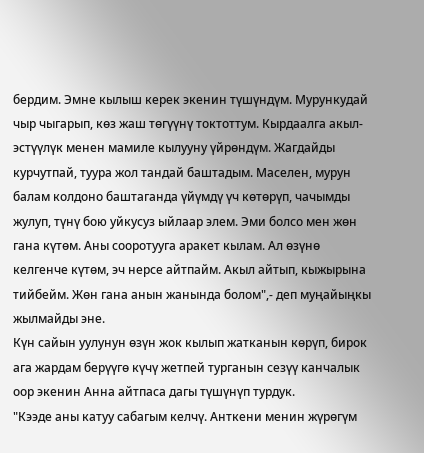бердим. Эмне кылыш керек экенин түшүндүм. Мурункудай чыр чыгарып, көз жаш төгүүнү токтоттум. Кырдаалга акыл-эстүүлүк менен мамиле кылууну үйрөндүм. Жагдайды курчутпай, туура жол тандай баштадым. Маселен, мурун балам колдоно баштаганда үйүмдү үч көтөрүп, чачымды жулуп, түнү бою уйкусуз ыйлаар элем. Эми болсо мен жөн гана күтөм. Аны сооротууга аракет кылам. Ал өзүнө келгенче күтөм, эч нерсе айтпайм. Акыл айтып, кыжырына тийбейм. Жөн гана анын жанында болом",- деп муңайыңкы жылмайды эне.
Күн сайын уулунун өзүн жок кылып жатканын көрүп, бирок ага жардам берүүгө күчү жетпей турганын сезүү канчалык оор экенин Анна айтпаса дагы түшүнүп турдук.
"Кээде аны катуу сабагым келчү. Анткени менин жүрөгүм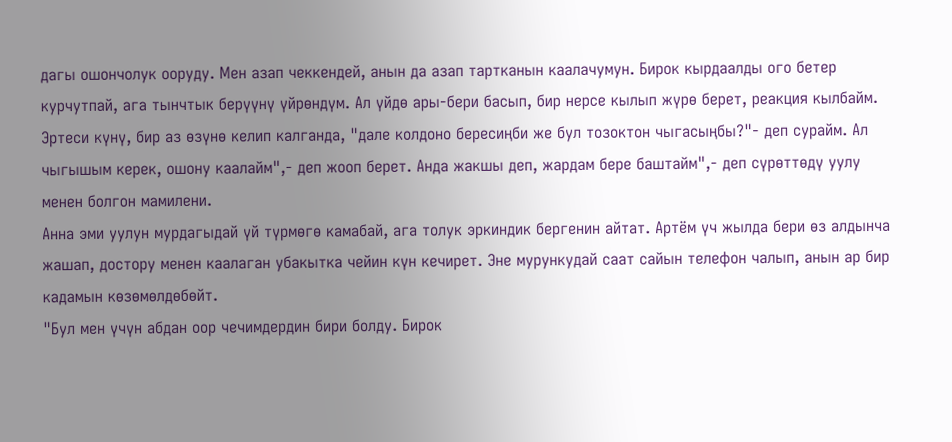дагы ошончолук ооруду. Мен азап чеккендей, анын да азап тартканын каалачумун. Бирок кырдаалды ого бетер курчутпай, ага тынчтык берүүнү үйрөндүм. Ал үйдө ары-бери басып, бир нерсе кылып жүрө берет, реакция кылбайм. Эртеси күнү, бир аз өзүнө келип калганда, "дале колдоно бересиңби же бул тозоктон чыгасыңбы?"- деп сурайм. Ал чыгышым керек, ошону каалайм",- деп жооп берет. Анда жакшы деп, жардам бере баштайм",- деп сүрөттөдү уулу менен болгон мамилени.
Анна эми уулун мурдагыдай үй түрмөгө камабай, ага толук эркиндик бергенин айтат. Артём үч жылда бери өз алдынча жашап, достору менен каалаган убакытка чейин күн кечирет. Эне мурункудай саат сайын телефон чалып, анын ар бир кадамын көзөмөлдөбөйт.
"Бул мен үчүн абдан оор чечимдердин бири болду. Бирок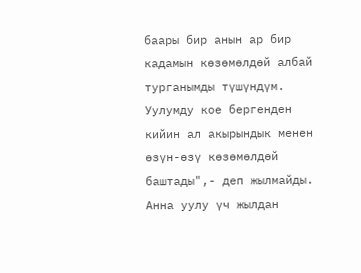баары бир анын ар бир кадамын көзөмөлдөй албай турганымды түшүндүм. Уулумду кое бергенден кийин ал акырындык менен өзүн-өзү көзөмөлдөй баштады",- деп жылмайды.
Анна уулу үч жылдан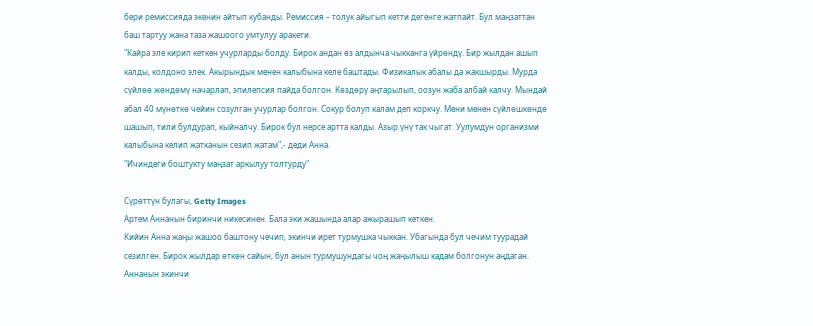бери ремиссияда экенин айтып кубанды. Ремиссия – толук айыгып кетти дегенге жатпайт. Бул маңзаттан баш тартуу жана таза жашоого умтулуу аракети.
"Кайра эле кирип кеткен учурларды болду. Бирок андан өз алдынча чыкканга үйрөндү. Бир жылдан ашып калды, колдоно элек. Акырындык менен калыбына келе баштады. Физикалык абалы да жакшырды. Мурда сүйлөө жөндөмү начарлап, эпилепсия пайда болгон. Көздөрү аңтарылып, оозун жаба албай калчу. Мындай абал 40 мүнөткө чейин созулган учурлар болгон. Сокур болуп калам деп коркчу. Мени менен сүйлөшкөндө шашып, тили булдурап, кыйналчу. Бирок бул нерсе артта калды. Азыр үнү так чыгат. Уулумдун организми калыбына келип жатканын сезип жатам",- деди Анна.
"Ичиндеги боштукту маңзат аркылуу толтурду"

Сүрөттүн булагы, Getty Images
Артем Аннанын биринчи никесинен. Бала эки жашында алар ажырашып кеткен.
Кийин Анна жаңы жашоо баштону чечип, экинчи ирет турмушка чыккан. Убагында бул чечим туурадай сезилген. Бирок жылдар өткөн сайын, бул анын турмушундагы чоң жаңылыш кадам болгонун аңдаган. Аннанын экинчи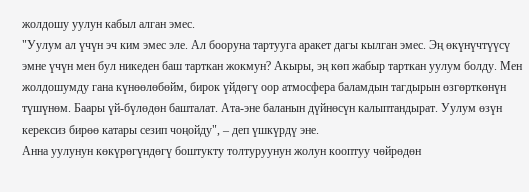жолдошу уулун кабыл алган эмес.
"Уулум ал үчүн эч ким эмес эле. Ал бооруна тартууга аракет дагы кылган эмес. Эң өкүнүчтүүсү эмне үчүн мен бул никеден баш тарткан жокмун? Акыры, эң көп жабыр тарткан уулум болду. Мен жолдошумду гана күнөөлөбөйм, бирок үйдөгү оор атмосфера баламдын тагдырын өзгөрткөнүн түшүнөм. Баары үй-бүлөдөн башталат. Ата-эне баланын дүйнөсүн калыптандырат. Уулум өзүн керексиз бирөө катары сезип чоңойду", – деп үшкүрдү эне.
Анна уулунун көкүрөгүндөгү боштукту толтуруунун жолун кооптуу чөйрөдөн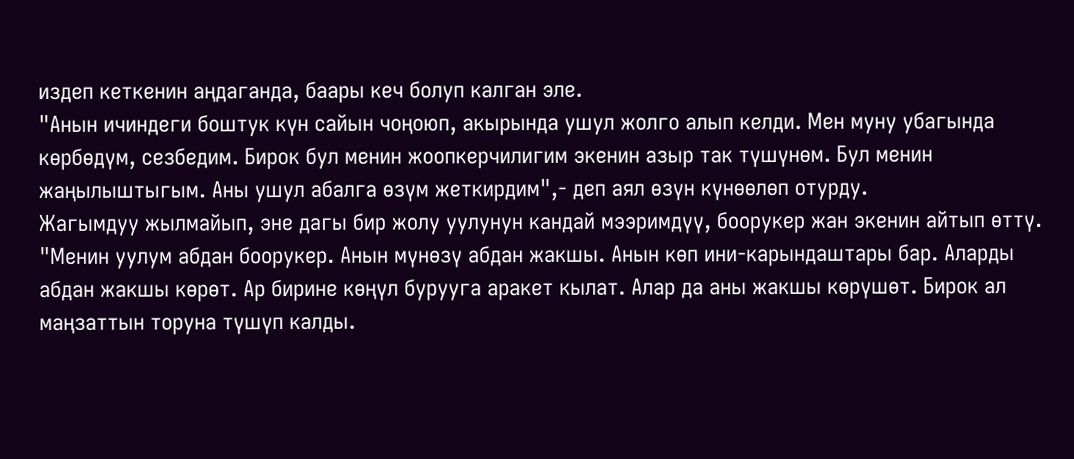издеп кеткенин аңдаганда, баары кеч болуп калган эле.
"Анын ичиндеги боштук күн сайын чоңоюп, акырында ушул жолго алып келди. Мен муну убагында көрбөдүм, сезбедим. Бирок бул менин жоопкерчилигим экенин азыр так түшүнөм. Бул менин жаңылыштыгым. Аны ушул абалга өзүм жеткирдим",- деп аял өзүн күнөөлөп отурду.
Жагымдуу жылмайып, эне дагы бир жолу уулунун кандай мээримдүү, боорукер жан экенин айтып өттү.
"Менин уулум абдан боорукер. Анын мүнөзү абдан жакшы. Анын көп ини-карындаштары бар. Аларды абдан жакшы көрөт. Ар бирине көңүл бурууга аракет кылат. Алар да аны жакшы көрүшөт. Бирок ал маңзаттын торуна түшүп калды.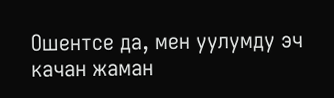Ошентсе да, мен уулумду эч качан жаман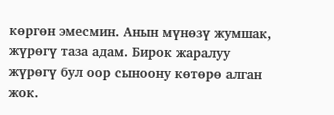көргөн эмесмин. Анын мүнөзү жумшак, жүрөгү таза адам. Бирок жаралуу жүрөгү бул оор сыноону көтөрө алган жок.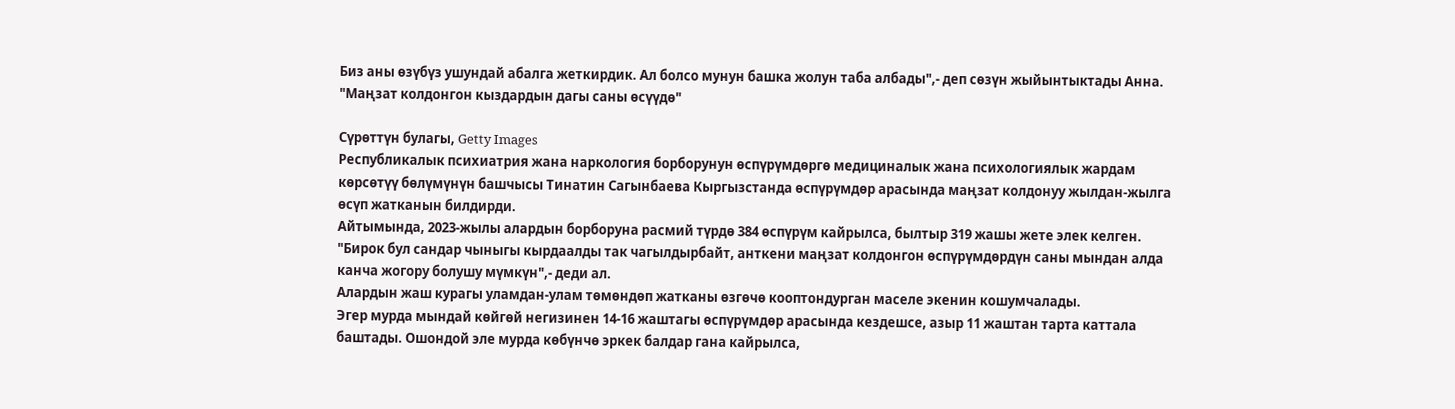Биз аны өзүбүз ушундай абалга жеткирдик. Ал болсо мунун башка жолун таба албады",- деп сөзүн жыйынтыктады Анна.
"Маңзат колдонгон кыздардын дагы саны өсүүдө"

Сүрөттүн булагы, Getty Images
Республикалык психиатрия жана наркология борборунун өспүрүмдөргө медициналык жана психологиялык жардам көрсөтүү бөлүмүнүн башчысы Тинатин Сагынбаева Кыргызстанда өспүрүмдөр арасында маңзат колдонуу жылдан-жылга өсүп жатканын билдирди.
Айтымында, 2023-жылы алардын борборуна расмий түрдө 384 өспүрүм кайрылса, былтыр 319 жашы жете элек келген.
"Бирок бул сандар чыныгы кырдаалды так чагылдырбайт, анткени маңзат колдонгон өспүрүмдөрдүн саны мындан алда канча жогору болушу мүмкүн",- деди ал.
Алардын жаш курагы уламдан-улам төмөндөп жатканы өзгөчө кооптондурган маселе экенин кошумчалады.
Эгер мурда мындай көйгөй негизинен 14-16 жаштагы өспүрүмдөр арасында кездешсе, азыр 11 жаштан тарта каттала баштады. Ошондой эле мурда көбүнчө эркек балдар гана кайрылса,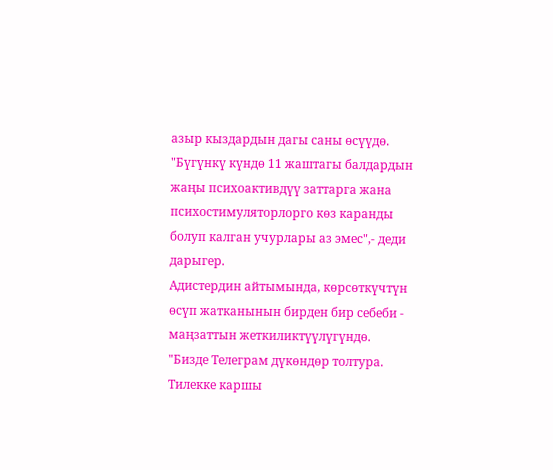азыр кыздардын дагы саны өсүүдө.
"Бүгүнкү күндө 11 жаштагы балдардын жаңы психоактивдүү заттарга жана психостимуляторлорго көз каранды болуп калган учурлары аз эмес",- деди дарыгер.
Адистердин айтымында, көрсөткүчтүн өсүп жатканынын бирден бир себеби - маңзаттын жеткиликтүүлүгүндө.
"Бизде Телеграм дүкөндөр толтура. Тилекке каршы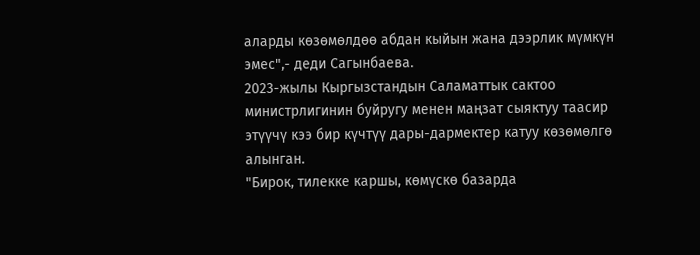аларды көзөмөлдөө абдан кыйын жана дээрлик мүмкүн эмес",- деди Сагынбаева.
2023-жылы Кыргызстандын Саламаттык сактоо министрлигинин буйругу менен маңзат сыяктуу таасир этүүчү кээ бир күчтүү дары-дармектер катуу көзөмөлгө алынган.
"Бирок, тилекке каршы, көмүскө базарда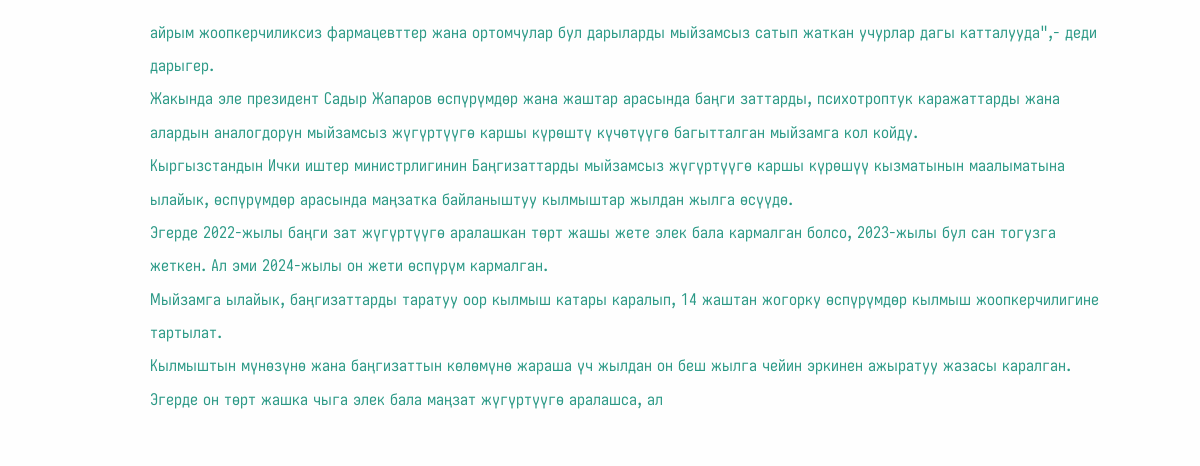айрым жоопкерчиликсиз фармацевттер жана ортомчулар бул дарыларды мыйзамсыз сатып жаткан учурлар дагы катталууда",- деди дарыгер.
Жакында эле президент Садыр Жапаров өспүрүмдөр жана жаштар арасында баңги заттарды, психотроптук каражаттарды жана алардын аналогдорун мыйзамсыз жүгүртүүгө каршы күрөштү күчөтүүгө багытталган мыйзамга кол койду.
Кыргызстандын Ички иштер министрлигинин Баңгизаттарды мыйзамсыз жүгүртүүгө каршы күрөшүү кызматынын маалыматына ылайык, өспүрүмдөр арасында маңзатка байланыштуу кылмыштар жылдан жылга өсүүдө.
Эгерде 2022-жылы баңги зат жүгүртүүгө аралашкан төрт жашы жете элек бала кармалган болсо, 2023-жылы бул сан тогузга жеткен. Ал эми 2024-жылы он жети өспүрүм кармалган.
Мыйзамга ылайык, баңгизаттарды таратуу оор кылмыш катары каралып, 14 жаштан жогорку өспүрүмдөр кылмыш жоопкерчилигине тартылат.
Кылмыштын мүнөзүнө жана баңгизаттын көлөмүнө жараша үч жылдан он беш жылга чейин эркинен ажыратуу жазасы каралган.
Эгерде он төрт жашка чыга элек бала маңзат жүгүртүүгө аралашса, ал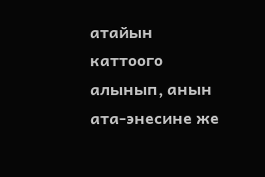атайын каттоого алынып, анын ата-энесине же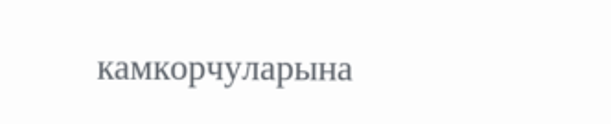камкорчуларына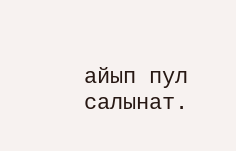айып пул салынат.